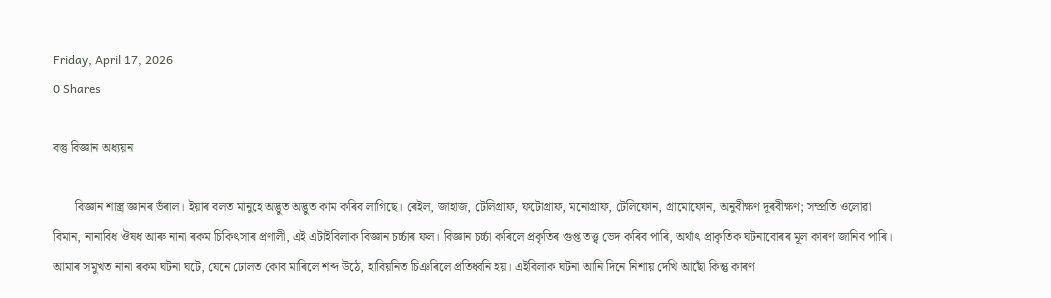Friday, April 17, 2026
0 Shares

বস্তু বিজ্ঞান অধ্যয়ন

       বিজ্ঞান শাস্ত্ৰ জ্ঞানৰ ভঁৰাল। ইয়াৰ বলত মানুহে অদ্ভুত অদ্ভুত কাম কৰিব লাগিছে। ৰেইল, জাহাজ, টেলিগ্ৰাফ, ফটোগ্ৰাফ, মনোগ্ৰাফ, টেলিফোন, গ্ৰামোফোন, অনুবীক্ষণ দূৰবীক্ষণ; সম্প্ৰতি ওলোৱা বিমান, নানাবিধ ঔষধ আৰু নানা ৰকম চিকিৎসাৰ প্ৰণালী, এই এটাইবিলাক বিজ্ঞান চৰ্চ্চাৰ ফল। বিজ্ঞান চৰ্চ্চা কৰিলে প্ৰকৃতিৰ গুপ্ত তত্ত্ব ভেদ কৰিব পাৰি, অৰ্থাৎ প্ৰাকৃতিক ঘটনাবোৰৰ মূল কাৰণ জানিব পাৰি। আমাৰ সমুখত নানা ৰকম ঘটনা ঘটে, যেনে ঢোলত কোব মাৰিলে শব্দ উঠে, হাবিয়নিত চিঞৰিলে প্ৰতিধ্বনি হয়। এইবিলাক ঘটনা আনি দিনে নিশায় দেখি আছোঁ কিন্তু কাৰণ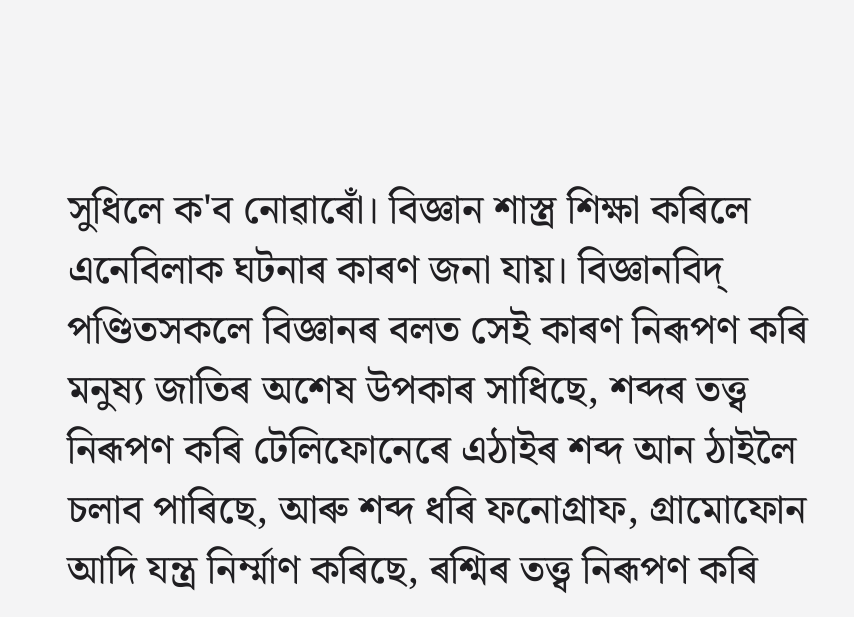সুধিলে ক'ব নোৱাৰোঁ। বিজ্ঞান শাস্ত্ৰ শিক্ষা কৰিলে এনেবিলাক ঘটনাৰ কাৰণ জনা যায়। বিজ্ঞানবিদ্ পণ্ডিতসকলে বিজ্ঞানৰ বলত সেই কাৰণ নিৰূপণ কৰি মনুষ্য জাতিৰ অশেষ উপকাৰ সাধিছে, শব্দৰ তত্ত্ব নিৰূপণ কৰি টেলিফোনেৰে এঠাইৰ শব্দ আন ঠাইলৈ চলাব পাৰিছে, আৰু শব্দ ধৰি ফনোগ্ৰাফ, গ্ৰামোফোন আদি যন্ত্ৰ নিৰ্ম্মাণ কৰিছে, ৰশ্মিৰ তত্ত্ব নিৰূপণ কৰি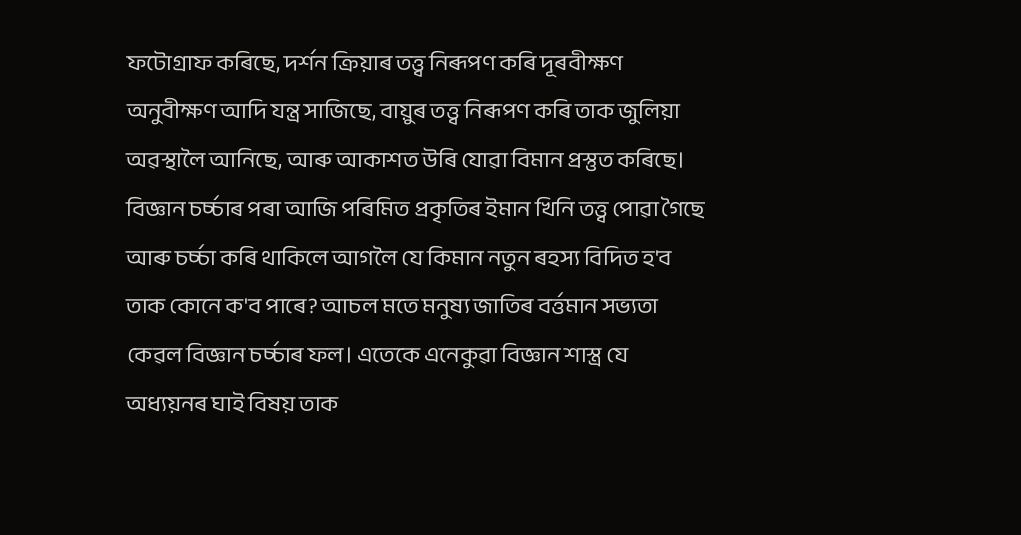ফটোগ্ৰাফ কৰিছে, দৰ্শন ক্ৰিয়াৰ তত্ত্ব নিৰূপণ কৰি দূৰবীক্ষণ অনুবীক্ষণ আদি যন্ত্ৰ সাজিছে, বায়ুৰ তত্ত্ব নিৰূপণ কৰি তাক জুলিয়া অৱস্থালৈ আনিছে, আৰু আকাশত উৰি যোৱা বিমান প্ৰস্তুত কৰিছে। বিজ্ঞান চৰ্চ্চাৰ পৰা আজি পৰিমিত প্ৰকৃতিৰ ইমান খিনি তত্ত্ব পোৱা গৈছে আৰু চৰ্চ্চা কৰি থাকিলে আগলৈ যে কিমান নতুন ৰহস্য বিদিত হ'ব তাক কোনে ক'ব পাৰে? আচল মতে মনুষ্য জাতিৰ বৰ্ত্তমান সভ্যতা কেৱল বিজ্ঞান চৰ্চ্চাৰ ফল। এতেকে এনেকুৱা বিজ্ঞান শাস্ত্ৰ যে অধ্যয়নৰ ঘাই বিষয় তাক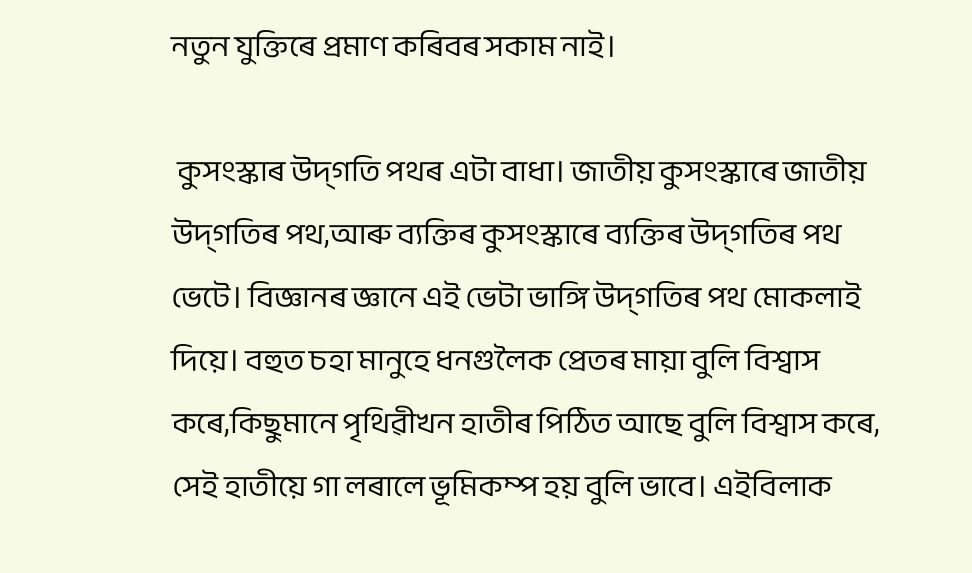নতুন যুক্তিৰে প্ৰমাণ কৰিবৰ সকাম নাই।

 কুসংস্কাৰ উদ্‌গতি পথৰ এটা বাধা। জাতীয় কুসংস্কাৰে জাতীয় উদ্‌গতিৰ পথ,আৰু ব্যক্তিৰ কুসংস্কাৰে ব্যক্তিৰ উদ্‌গতিৰ পথ ভেটে। বিজ্ঞানৰ জ্ঞানে এই ভেটা ভাঙ্গি উদ্‌গতিৰ পথ মোকলাই দিয়ে। বহুত চহা মানুহে ধনগুলৈক প্ৰেতৰ মায়া বুলি বিশ্বাস কৰে,কিছুমানে পৃথিৱীখন হাতীৰ পিঠিত আছে বুলি বিশ্বাস কৰে, সেই হাতীয়ে গা লৰালে ভূমিকম্প হয় বুলি ভাবে। এইবিলাক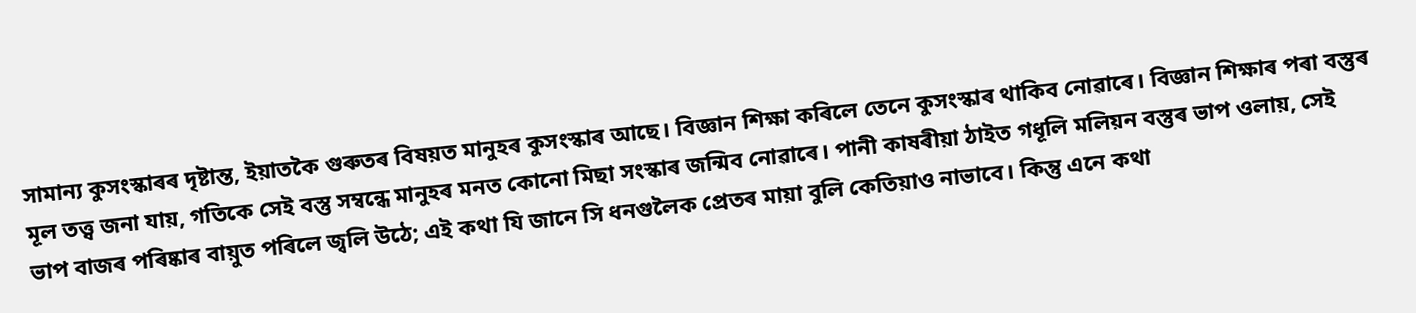সামান্য কুসংস্কাৰৰ দৃষ্টান্ত, ইয়াতকৈ গুৰুতৰ বিষয়ত মানুহৰ কুসংস্কাৰ আছে। বিজ্ঞান শিক্ষা কৰিলে তেনে কুসংস্কাৰ থাকিব নোৱাৰে। বিজ্ঞান শিক্ষাৰ পৰা বস্তুৰ মূল তত্ত্ব জনা যায়, গতিকে সেই বস্তু সম্বন্ধে মানুহৰ মনত কোনো মিছা সংস্কাৰ জন্মিব নোৱাৰে। পানী কাষৰীয়া ঠাইত গধূলি মলিয়ন বস্তুৰ ভাপ ওলায়, সেই ভাপ বাজৰ পৰিষ্কাৰ বায়ুত পৰিলে জ্বলি উঠে; এই কথা যি জানে সি ধনগুলৈক প্ৰেতৰ মায়া বুলি কেতিয়াও নাভাবে। কিন্তু এনে কথা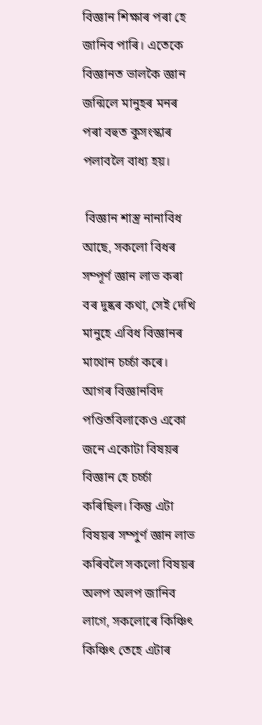বিজ্ঞান শিক্ষাৰ পৰা হে জানিব পাৰি। এতেকে বিজ্ঞানত ভালকৈ জ্ঞান জন্মিলে মানুহৰ মনৰ পৰা বহুত কুসংস্কাৰ পলাবলৈ বাধ্য হয়।

 বিজ্ঞান শাস্ত্ৰ নানাবিধ আছে, সকলো বিধৰ সম্পূৰ্ণ জ্ঞান লাভ কৰা বৰ দুষ্কৰ কথা, সেই দেখি মানুহে এবিধ বিজ্ঞানৰ মাথোন চৰ্চ্চা কৰে। আগৰ বিজ্ঞানবিদ পণ্ডিতবিলাকেও একো জনে একোটা বিষয়ৰ বিজ্ঞান হে চৰ্চ্চা কৰিছিল। কিন্তু এটা বিষয়ৰ সম্পুৰ্ণ জ্ঞান লাভ কৰিবলৈ সকলো বিষয়ৰ অলপ অলপ জানিব লাগে, সকলোৰে কিঞ্চিৎ কিঞ্চিৎ তেহে এটাৰ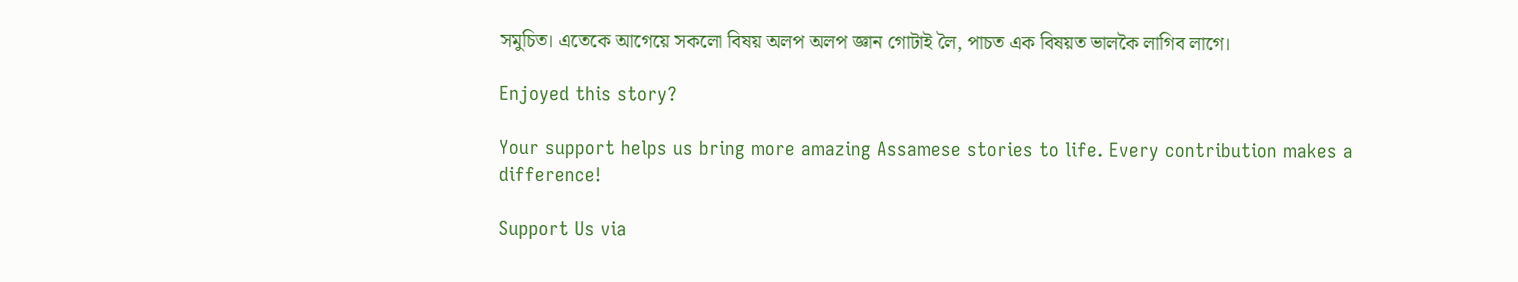সমুচিত। এতেকে আগেয়ে সকলো বিষয় অলপ অলপ জ্ঞান গোটাই লৈ, পাচত এক বিষয়ত ভালকৈ লাগিব লাগে।

Enjoyed this story?

Your support helps us bring more amazing Assamese stories to life. Every contribution makes a difference!

Support Us via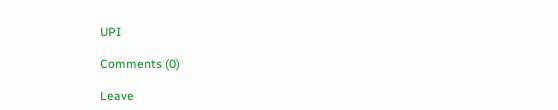UPI

Comments (0)

Leave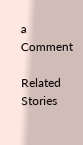a Comment

Related Stories